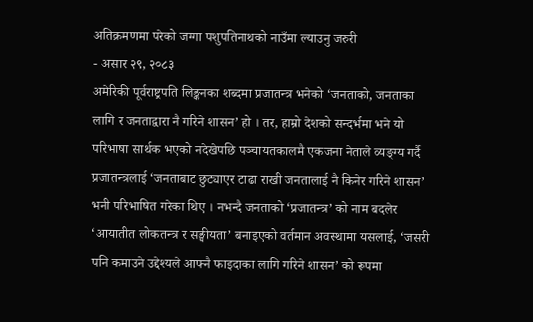अतिक्रमणमा परेको जग्गा पशुपतिनाथको नाउँमा ल्याउनु जरुरी
- असार २९, २०८३
अमेरिकी पूर्वराष्ट्रपति लिङ्कनका शब्दमा प्रजातन्त्र भनेको ‘जनताको, जनताका लागि र जनताद्वारा नै गरिने शासन’ हो । तर, हाम्रो देशको सन्दर्भमा भने यो परिभाषा सार्थक भएको नदेखेपछि पञ्चायतकालमै एकजना नेताले व्यङ्ग्य गर्दै प्रजातन्त्रलाई ‘जनताबाट छुट्याएर टाढा राखी जनतालाई नै किनेर गरिने शासन’ भनी परिभाषित गरेका थिए । नभन्दै जनताको ‘प्रजातन्त्र’ को नाम बदलेर ‘आयातीत लोकतन्त्र र सङ्घीयता’ बनाइएको वर्तमान अवस्थामा यसलाई, ‘जसरी पनि कमाउने उद्देश्यले आफ्नै फाइदाका लागि गरिने शासन’ को रूपमा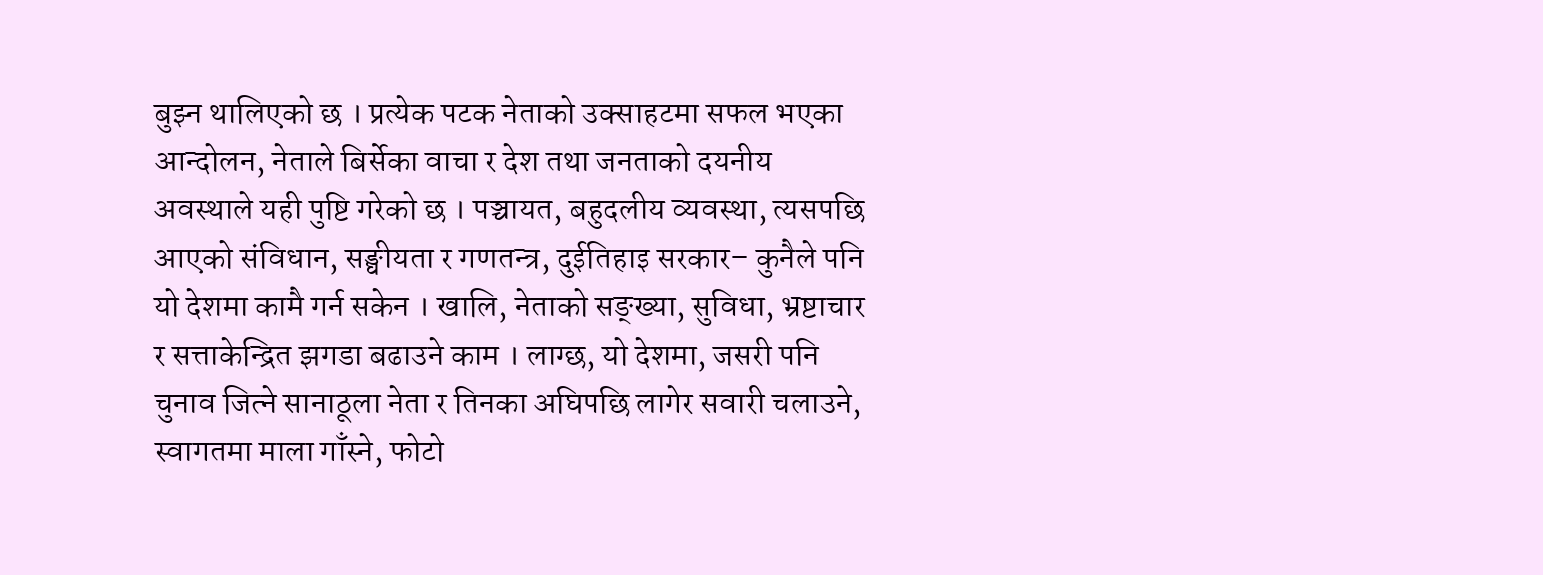बुझ्न थालिएको छ । प्रत्येक पटक नेताको उक्साहटमा सफल भएका आन्दोलन, नेताले बिर्सेका वाचा र देश तथा जनताको दयनीय अवस्थाले यही पुष्टि गरेको छ । पञ्चायत, बहुदलीय व्यवस्था, त्यसपछि आएको संविधान, सङ्घीयता र गणतन्त्र, दुईतिहाइ सरकार– कुनैले पनि यो देशमा कामै गर्न सकेन । खालि, नेताको सङ्ख्या, सुविधा, भ्रष्टाचार र सत्ताकेन्द्रित झगडा बढाउने काम । लाग्छ, यो देशमा, जसरी पनि चुनाव जित्ने सानाठूला नेता र तिनका अघिपछि लागेर सवारी चलाउने, स्वागतमा माला गाँस्ने, फोटो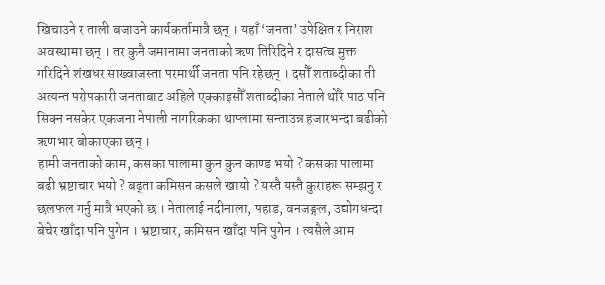खिचाउने र ताली बजाउने कार्यकर्तामात्रै छन् । यहाँ ‘जनता’ उपेक्षित र निराश अवस्थामा छन् । तर कुनै जमानामा जनताको ऋण तिरिदिने र दासत्व मुक्त गरिदिने शंखधर साख्वाजस्ता परमार्थी जनता पनि रहेछन् । दसौँ शताब्दीका ती अत्यन्त परोपकारी जनताबाट अहिले एक्काइसौँ शताब्दीका नेताले थोरै पाठ पनि सिक्न नसकेर एकजना नेपाली नागरिकका थाप्लामा सन्ताउन्न हजारभन्दा बढीको ऋणभार बोकाएका छन् ।
हामी जनताको काम, कसका पालामा कुन कुन काण्ड भयो ? कसका पालामा बढी भ्रष्टाचार भयो ? बढ्ता कमिसन कसले खायो ? यस्तै यस्तै कुराहरू सम्झनु र छलफल गर्नु मात्रै भएको छ । नेतालाई नदीनाला, पहाड, वनजङ्गल, उद्योगधन्दा बेचेर खाँदा पनि पुगेन । भ्रष्टाचार, कमिसन खाँदा पनि पुगेन । त्यसैले आम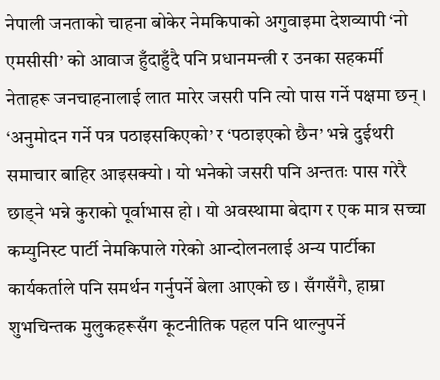नेपाली जनताको चाहना बोकेर नेमकिपाको अगुवाइमा देशव्यापी ‘नो एमसीसी’ को आवाज हुँदाहुँदै पनि प्रधानमन्त्री र उनका सहकर्मी नेताहरू जनचाहनालाई लात मारेर जसरी पनि त्यो पास गर्ने पक्षमा छन् । ‘अनुमोदन गर्ने पत्र पठाइसकिएको’ र ‘पठाइएको छैन’ भन्ने दुईथरी समाचार बाहिर आइसक्यो । यो भनेको जसरी पनि अन्ततः पास गरेरै छाड्ने भन्ने कुराको पूर्वाभास हो । यो अवस्थामा बेदाग र एक मात्र सच्चा कम्युनिस्ट पार्टी नेमकिपाले गरेको आन्दोलनलाई अन्य पार्टीका कार्यकर्ताले पनि समर्थन गर्नुपर्ने बेला आएको छ । सँगसँगै, हाम्रा शुभचिन्तक मुलुकहरूसँग कूटनीतिक पहल पनि थाल्नुपर्ने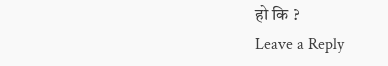हो कि ?
Leave a Reply